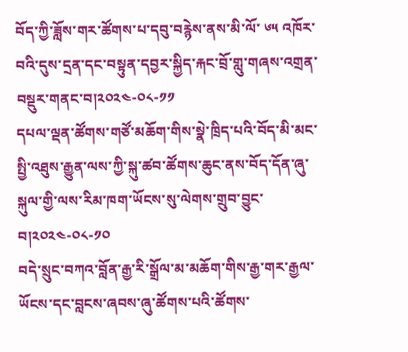བོད་ཀྱི་ཟློས་གར་ཚོགས་པ་དབུ་བརྙེས་ནས་མི་ལོ་ ༦༥ འཁོར་བའི་དུས་དྲན་དང་བསྟུན་དབྱར་སྐྱིད་རྐང་བྲོ་གླུ་གཞས་འགྲན་བསྡུར་གནང་བ།༢༠༢༤-༠༨-༡༡
དཔལ་ལྡན་ཚོགས་གཙོ་མཆོག་གིས་སྣེ་ཁྲིད་པའི་བོད་མི་མང་སྤྱི་འཐུས་རྒྱུན་ལས་ཀྱི་སྐུ་ཚབ་ཚོགས་ཆུང་ནས་བོད་དོན་ཞུ་སྐུལ་གྱི་ལས་རིམ་ཁག་ཡོངས་སུ་ལེགས་གྲུབ་བྱུང་བ།༢༠༢༤-༠༨-༡༠
བདེ་སྲུང་བཀའ་བློན་རྒྱ་རི་སྒྲོལ་མ་མཆོག་གིས་རྒྱ་གར་རྒྱལ་ཡོངས་དང་བླངས་ཞབས་ཞུ་ཚོགས་པའི་ཚོགས་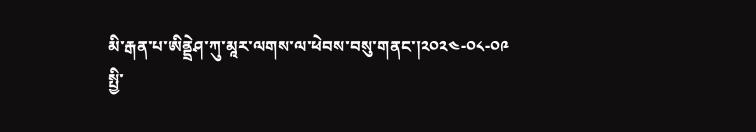མི་རྒན་པ་ཨིནྡྲེཤ་ཀུ་མཱར་ལགས་ལ་ཕེབས་བསུ་གནང་།༢༠༢༤-༠༨-༠༩
སྤྱི་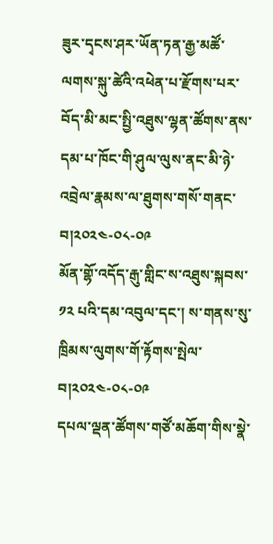ཟུར་དྭངས་ཤར་ཡོན་ཏན་རྒྱ་མཚོ་ལགས་སྐུ་ཚེའི་འཕེན་པ་རྫོགས་པར་བོད་མི་མང་སྤྱི་འཐུས་ལྷན་ཚོགས་ནས་དམ་པ་ཁོང་གི་ཤུལ་ལུས་ནང་མི་ཉེ་འབྲེལ་རྣམས་ལ་ཐུགས་གསོ་གནང་བ།༢༠༢༤-༠༨-༠༩
མོན་གྷོ་འདོད་རྒུ་གླིང་ས་འཐུས་སྐབས་ ༡༢ པའི་དམ་འབུལ་དང་། ས་གནས་སུ་ཁྲིམས་ལུགས་གོ་རྟོགས་སྤེལ་བ།༢༠༢༤-༠༨-༠༩
དཔལ་ལྡན་ཚོགས་གཙོ་མཆོག་གིས་སྣེ་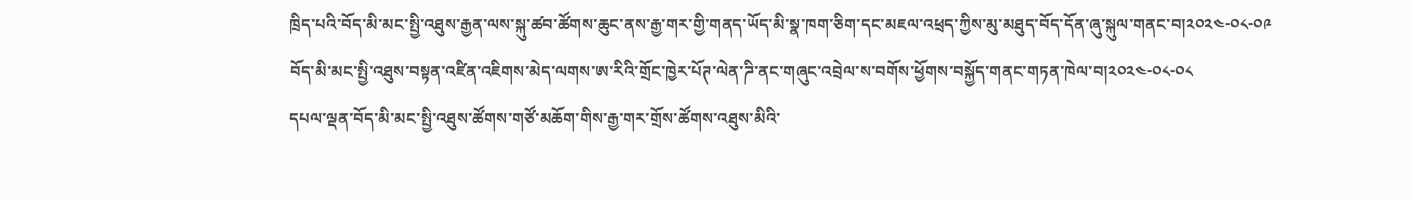ཁྲིད་པའི་བོད་མི་མང་སྤྱི་འཐུས་རྒྱན་ལས་སྐུ་ཚབ་ཚོགས་ཆུང་ནས་རྒྱ་གར་གྱི་གནད་ཡོད་མི་སྣ་ཁག་ཅིག་དང་མཇལ་འཕྲད་ཀྱིས་མུ་མཐུད་བོད་དོན་ཞུ་སྐུལ་གནང་བ།༢༠༢༤-༠༨-༠༩
བོད་མི་མང་སྤྱི་འཐུས་བསྟན་འཛིན་འཇིགས་མེད་ལགས་ཨ་རིའི་གྲོང་ཁྱེར་པོཊ་ལེན་ཌི་ནང་གཞུང་འབྲེལ་ས་བགོས་ཕྱོགས་བསྐྱོད་གནང་གཏན་ཁེལ་བ།༢༠༢༤-༠༨-༠༨
དཔལ་ལྡན་བོད་མི་མང་སྤྱི་འཐུས་ཚོགས་གཙོ་མཆོག་གིས་རྒྱ་གར་གྲོས་ཚོགས་འཐུས་མིའི་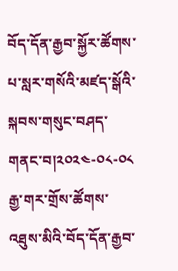བོད་དོན་རྒྱབ་སྐྱོར་ཚོགས་པ་སླར་གསོའི་མཛད་སྒོའི་སྐབས་གསུང་བཤད་གནང་བ།༢༠༢༤-༠༨-༠༨
རྒྱ་གར་གྲོས་ཚོགས་འཐུས་མིའི་བོད་དོན་རྒྱབ་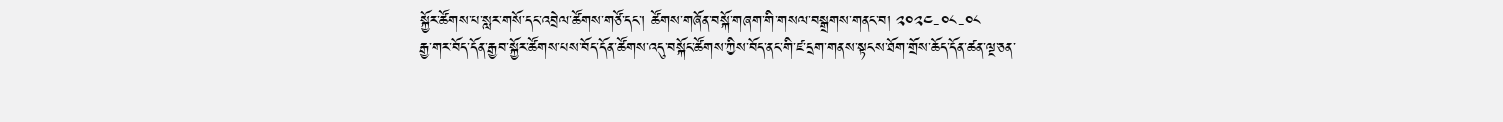སྐྱོར་ཚོགས་པ་སླར་གསོ་དང་འབྲེལ་ཚོགས་གཙོ་དང་། ཚོགས་གཞོན་བསྐོ་གཞག་གི་གསལ་བསྒྲགས་གནང་བ། ༢༠༢༤-༠༨-༠༨
རྒྱ་གར་བོད་དོན་རྒྱབ་སྐྱོར་ཚོགས་པས་བོད་དོན་ཚོགས་འདུ་བསྐོང་ཚོགས་ཀྱིས་བོད་ནང་གི་ཛ་དྲག་གནས་སྟངས་ཐོག་གྲོས་ཆོད་དོན་ཚན་ལྔ་ཅན་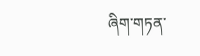ཞིག་གཏན་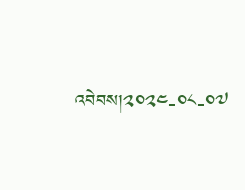འབེབས།༢༠༢༤-༠༨-༠༧